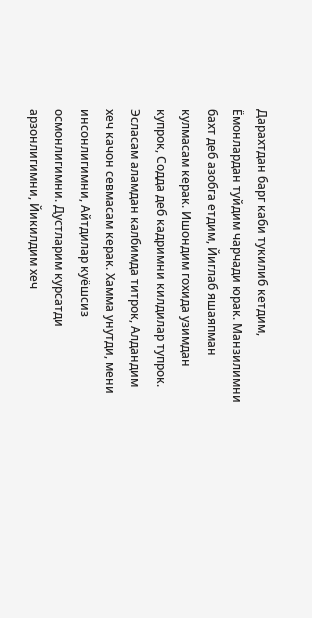Дарахтдан барг каби тукилиб кетдим, Ёмонлардан туйдим чарчади юрак. Манзилимни бахт деб азобга етдим, Йиглаб яшаяпман кулмасам керак. Ишондим гохида узимдан купрок, Содда деб кадримни килдилар тупрок. Эсласам аламдан калбимда титрок, Алдандим хеч качон севмасам керак. Хамма унутди, мени инсонлигимни, Айтдилар куёшсиз осмонлигимни. Дустларим курсатди арзонлигимни, Йикилдим хеч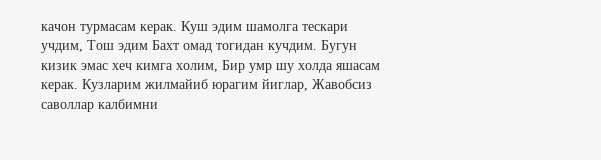качон турмасам керак. Куш эдим шамолга тескари учдим, Тош эдим Бахт омад тогидан кучдим. Бугун кизик эмас хеч кимга холим, Бир умр шу холда яшасам керак. Кузларим жилмайиб юрагим йиглар, Жавобсиз саволлар калбимни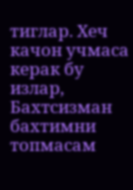тиглар. Хеч качон учмаса керак бу излар, Бахтсизман бахтимни топмасам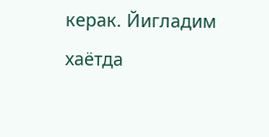керак. Йигладим хаётда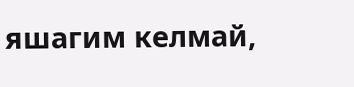яшагим келмай,